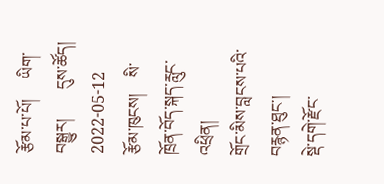རྩོམ་པ་པོ།     ཡིག་བསྒྱུར།       དུས་ཚོད།   2022-05-12   རྩོམ་ཁུངས།    སི་ཁྲོན་བོད་སྐད་རླུང་འཕྲིན།
གྲོང་མིས་བླངས་པའི་བརྙན་ཐུང་།
སྡེ་དགེ་རྫོང་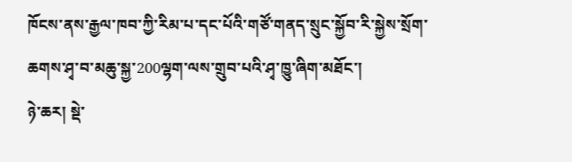ཁོངས་ནས་རྒྱལ་ཁབ་ཀྱི་རིམ་པ་དང་པོའི་གཙོ་གནད་སྲུང་སྐྱོབ་རི་སྐྱེས་སྲོག་ཆགས་ཤྭ་བ་མཆུ་སྐྱ་200ལྷག་ལས་གྲུབ་པའི་ཤྭ་ཁྱུ་ཞིག་མཐོང་།
ཉེ་ཆར། སྡེ་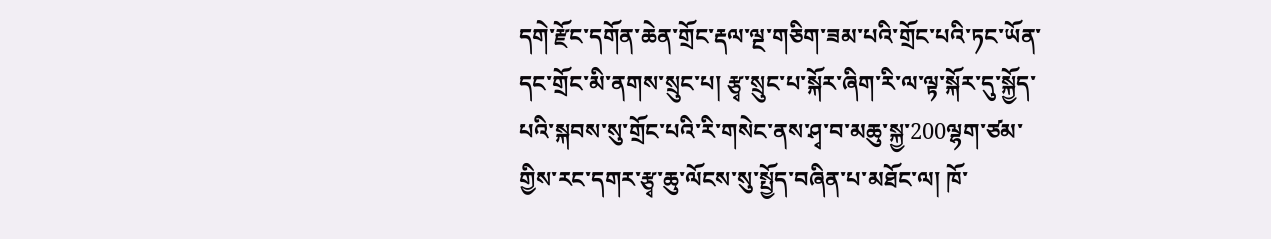དགེ་རྫོང་དགོན་ཆེན་གྲོང་རྡལ་ལྔ་གཅིག་ཟམ་པའི་གྲོང་པའི་ཏང་ཡོན་དང་གྲོང་མི་ནགས་སྲུང་པ། རྩྭ་སྲུང་པ་སྐོར་ཞིག་རི་ལ་ལྟ་སྐོར་དུ་སྐྱོད་པའི་སྐབས་སུ་གྲོང་པའི་རི་གསེང་ནས་ཤྭ་བ་མཆུ་སྐྱ་200ལྷག་ཙམ་གྱིས་རང་དགར་རྩྭ་ཆུ་ལོངས་སུ་སྤྱོད་བཞིན་པ་མཐོང་ལ། ཁོ་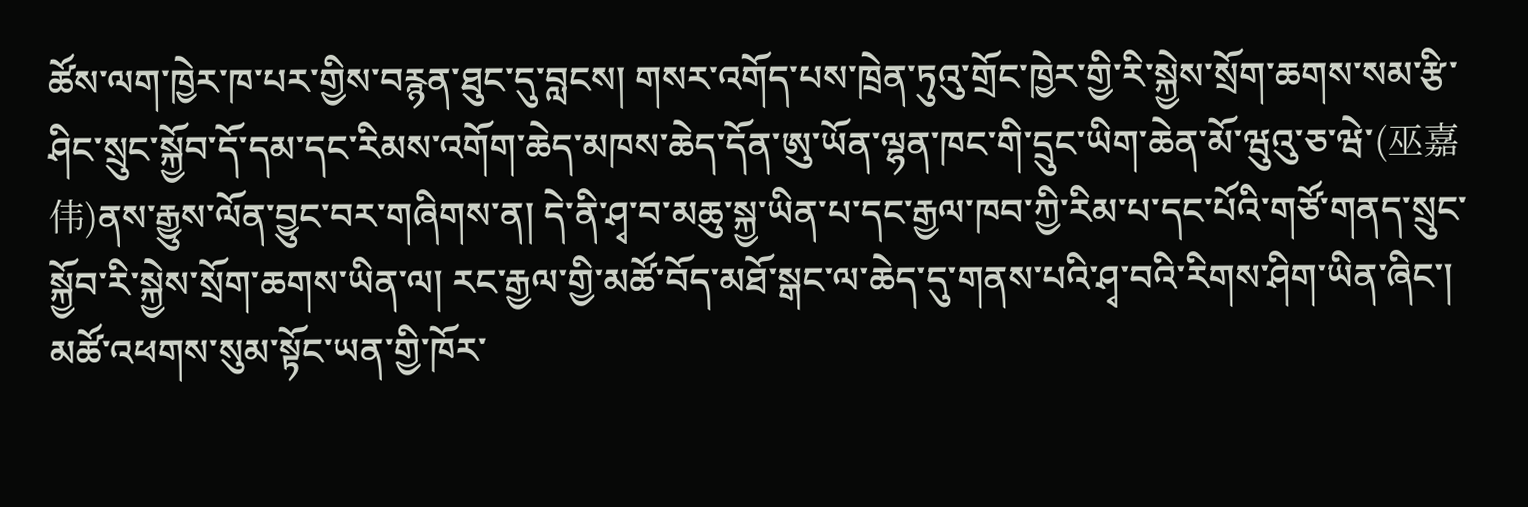ཚོས་ལག་ཁྱེར་ཁ་པར་གྱིས་བརྙན་ཐུང་དུ་བླངས། གསར་འགོད་པས་ཁྲེན་ཏུའུ་གྲོང་ཁྱེར་གྱི་རི་སྐྱེས་སྲོག་ཆགས་སམ་རྩི་ཤིང་སྲུང་སྐྱོབ་དོ་དམ་དང་རིམས་འགོག་ཆེད་མཁས་ཆེད་དོན་ཨུ་ཡོན་ལྷན་ཁང་གི་དྲུང་ཡིག་ཆེན་མོ་ཝུའུ་ཅ་ཝེ་(巫嘉伟)ནས་རྒྱུས་ལོན་བྱུང་བར་གཞིགས་ན། དེ་ནི་ཤྭ་བ་མཆུ་སྐྱ་ཡིན་པ་དང་རྒྱལ་ཁབ་ཀྱི་རིམ་པ་དང་པོའི་གཙོ་གནད་སྲུང་སྐྱོབ་རི་སྐྱེས་སྲོག་ཆགས་ཡིན་ལ། རང་རྒྱལ་གྱི་མཚོ་བོད་མཐོ་སྒང་ལ་ཆེད་དུ་གནས་པའི་ཤྭ་བའི་རིགས་ཤིག་ཡིན་ཞིང་། མཚོ་འཕགས་སུམ་སྟོང་ཡན་གྱི་ཁོར་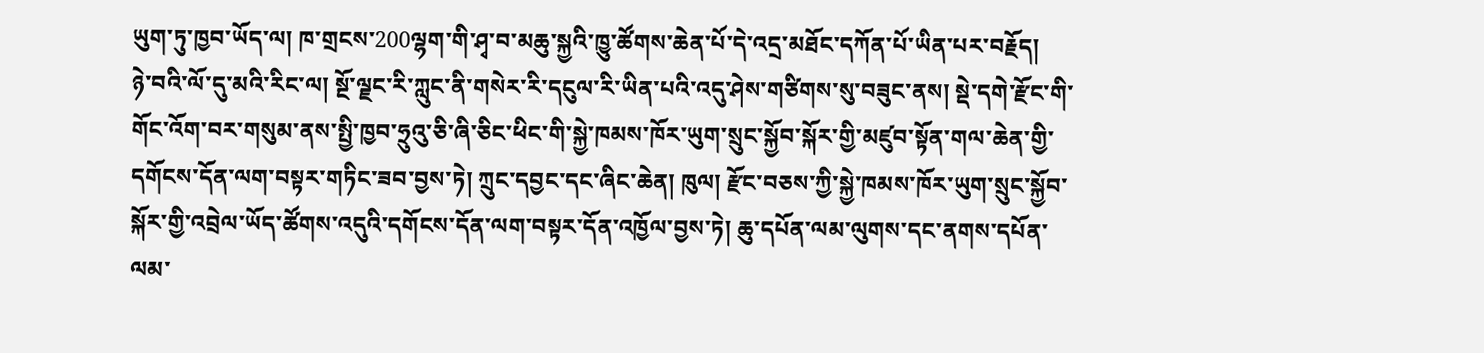ཡུག་ཏུ་ཁྱབ་ཡོད་ལ། ཁ་གྲངས་200ལྷག་གི་ཤྭ་བ་མཆུ་སྐྱའི་ཁྱུ་ཚོགས་ཆེན་པོ་དེ་འདྲ་མཐོང་དཀོན་པོ་ཡིན་པར་བརྗོད།
ཉེ་བའི་ལོ་དུ་མའི་རིང་ལ། སྔོ་ལྗང་རི་ཀླུང་ནི་གསེར་རི་དངུལ་རི་ཡིན་པའི་འདུ་ཤེས་གཙིགས་སུ་བཟུང་ནས། སྡེ་དགེ་རྫོང་གི་གོང་འོག་བར་གསུམ་ནས་སྤྱི་ཁྱབ་ཧྲུའུ་ཅི་ཞི་ཅིང་ཕིང་གི་སྐྱེ་ཁམས་ཁོར་ཡུག་སྲུང་སྐྱོབ་སྐོར་གྱི་མཛུབ་སྟོན་གལ་ཆེན་གྱི་དགོངས་དོན་ལག་བསྟར་གཏིང་ཟབ་བྱས་ཏེ། ཀྲུང་དབྱང་དང་ཞིང་ཆེན། ཁུལ། རྫོང་བཅས་ཀྱི་སྐྱེ་ཁམས་ཁོར་ཡུག་སྲུང་སྐྱོབ་སྐོར་གྱི་འབྲེལ་ཡོད་ཚོགས་འདུའི་དགོངས་དོན་ལག་བསྟར་དོན་འཁྱོལ་བྱས་ཏེ། ཆུ་དཔོན་ལམ་ལུགས་དང་ནགས་དཔོན་ལམ་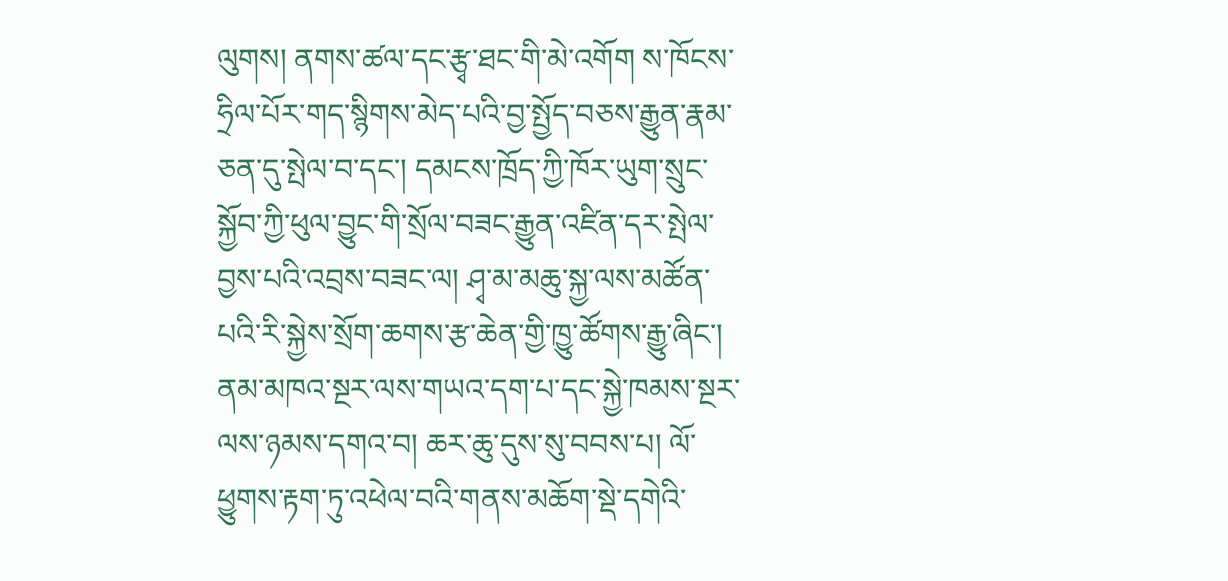ལུགས། ནགས་ཚལ་དང་རྩྭ་ཐང་གི་མེ་འགོག ས་ཁོངས་ཧྲིལ་པོར་གད་སྙིགས་མེད་པའི་བྱ་སྤྱོད་བཅས་རྒྱུན་རྣམ་ཅན་དུ་སྤེལ་བ་དང་། དམངས་ཁྲོད་ཀྱི་ཁོར་ཡུག་སྲུང་སྐྱོབ་ཀྱི་ཕུལ་བྱུང་གི་སྲོལ་བཟང་རྒྱུན་འཛིན་དར་སྤེལ་བྱས་པའི་འབྲས་བཟང་ལ། ཤྭ་མ་མཆུ་སྐྱ་ལས་མཚོན་པའི་རི་སྐྱེས་སྲོག་ཆགས་རྩ་ཆེན་གྱི་ཁྱུ་ཚོགས་རྒྱུ་ཞིང་། ནམ་མཁའ་སྔར་ལས་གཡའ་དག་པ་དང་སྐྱེ་ཁམས་སྔར་ལས་ཉམས་དགའ་བ། ཆར་ཆུ་དུས་སུ་བབས་པ། ལོ་ཕྱུགས་རྟག་ཏུ་འཕེལ་བའི་གནས་མཆོག་སྡེ་དགེའི་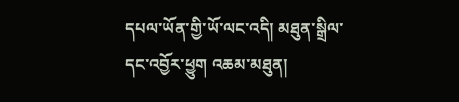དཔལ་ཡོན་གྱི་ཡོ་ལང་འདི། མཐུན་སྒྲིལ་དང་འབྱོར་ཕྱུག འཆམ་མཐུན།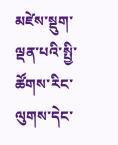མཛེས་སྡུག་ལྡན་པའི་སྤྱི་ཚོགས་རིང་ལུགས་དེང་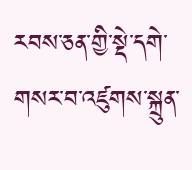རབས་ཅན་གྱི་སྡེ་དགེ་གསར་བ་འཛུགས་སྐྲུན་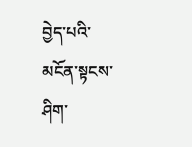བྱེད་པའི་མངོན་སྟངས་ཤིག་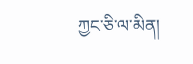ཀྱང་ཅི་ལ་མིན།